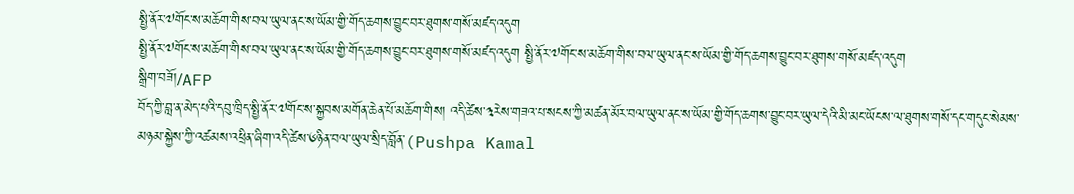སྤྱི་ནོར་༧གོང་ས་མཆོག་གིས་བལ་ཡུལ་ནང་ས་ཡོམ་གྱི་གོད་ཆགས་བྱུང་བར་ཐུགས་གསོ་མཛད་འདུག
སྤྱི་ནོར་༧གོང་ས་མཆོག་གིས་བལ་ཡུལ་ནང་ས་ཡོམ་གྱི་གོད་ཆགས་བྱུང་བར་ཐུགས་གསོ་མཛད་འདུག སྤྱི་ནོར་༧གོང་ས་མཆོག་གིས་བལ་ཡུལ་ནང་ས་ཡོམ་གྱི་གོད་ཆགས་བྱུང་བར་ཐུགས་གསོ་མཛད་འདུག
སྒྲིག་བཟོ།/AFP
བོད་ཀྱི་བླ་ན་མེད་པའི་དབུ་ཁྲིད་སྤྱི་ནོར་༧གོང་ས་སྐྱབས་མགོན་ཆེན་པོ་མཆོག་གིས། འདི་ཚེས་༣རེས་གཟའ་པ་སངས་ཀྱི་མཚན་མོར་བལ་ཡུལ་ནང་ས་ཡོམ་གྱི་གོད་ཆགས་བྱུང་བར་ཡུལ་དེའི་མི་མང་ཡོངས་ལ་ཐུགས་གསོ་དང་གདུང་སེམས་མཉམ་སྐྱེས་ཀྱི་འཚམས་འཕྲིན་ཞིག་འདི་ཚེས་༦ཉིན་བལ་ཡུལ་སྲིད་བློན་(Pushpa Kamal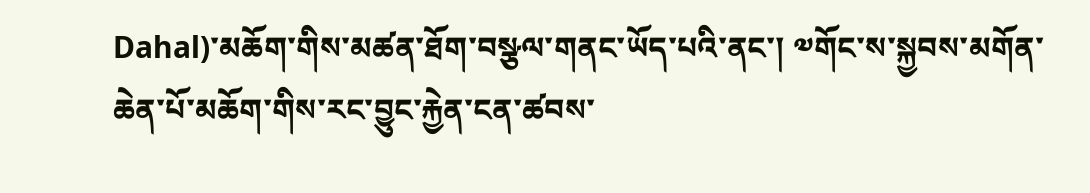Dahal)་མཆོག་གིས་མཚན་ཐོག་བསྩལ་གནང་ཡོད་པའི་ནང་། ༧གོང་ས་སྐྱབས་མགོན་ཆེན་པོ་མཆོག་གིས་རང་བྱུང་རྐྱེན་ངན་ཚབས་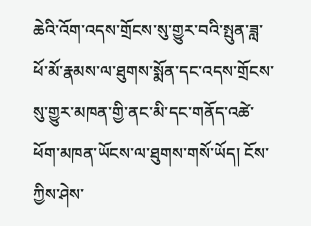ཆེའི་འོག་འདས་གྲོངས་སུ་གྱུར་བའི་སྤུན་ཟླ་ཕོ་མོ་རྣམས་ལ་ཐུགས་སྨོན་དང་འདས་གྲོངས་སུ་གྱུར་མཁན་གྱི་ནང་མི་དང་གནོད་འཚེ་ཕོག་མཁན་ཡོངས་ལ་ཐུགས་གསོ་ཡོད། ངོས་ཀྱིས་ཤེས་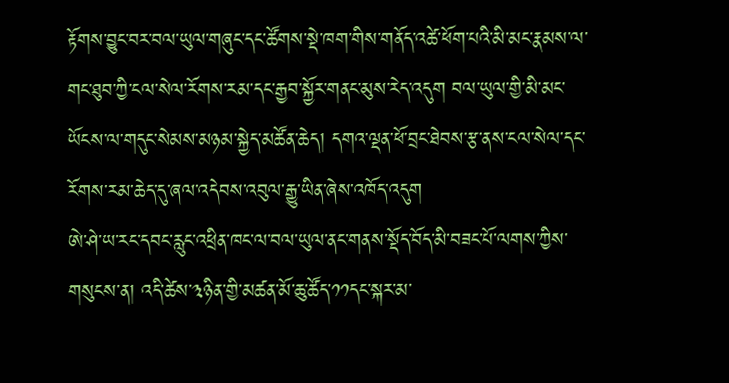རྟོགས་བྱུང་བར་བལ་ཡུལ་གཞུང་དང་ཚོགས་སྡེ་ཁག་གིས་གནོད་འཚེ་ཕོག་པའི་མི་མང་རྣམས་ལ་གང་ཐུབ་ཀྱི་ངལ་སེལ་རོགས་རམ་དང་རྒྱབ་སྐྱོར་གནང་མུས་རེད་འདུག བལ་ཡུལ་གྱི་མི་མང་ཡོངས་ལ་གདུང་སེམས་མཉམ་སྐྱེད་མཚོན་ཆེད། དགའ་ལྡན་ཕོ་བྲང་ཐེབས་རྩ་ནས་ངལ་སེལ་དང་རོགས་རམ་ཆེད་དུ་ཞལ་འདེབས་འབུལ་རྒྱུ་ཡིན་ཞེས་འཁོད་འདུག
ཨེ་ཤེ་ཡ་རང་དབང་རླུང་འཕྲིན་ཁང་ལ་བལ་ཡུལ་ནང་གནས་སྡོད་བོད་མི་བཟང་པོ་ལགས་ཀྱིས་གསུངས་ན། འདི་ཚེས་༣ཉིན་གྱི་མཚན་མོ་ཆུ་ཚོད་༡༡དང་སྐར་མ་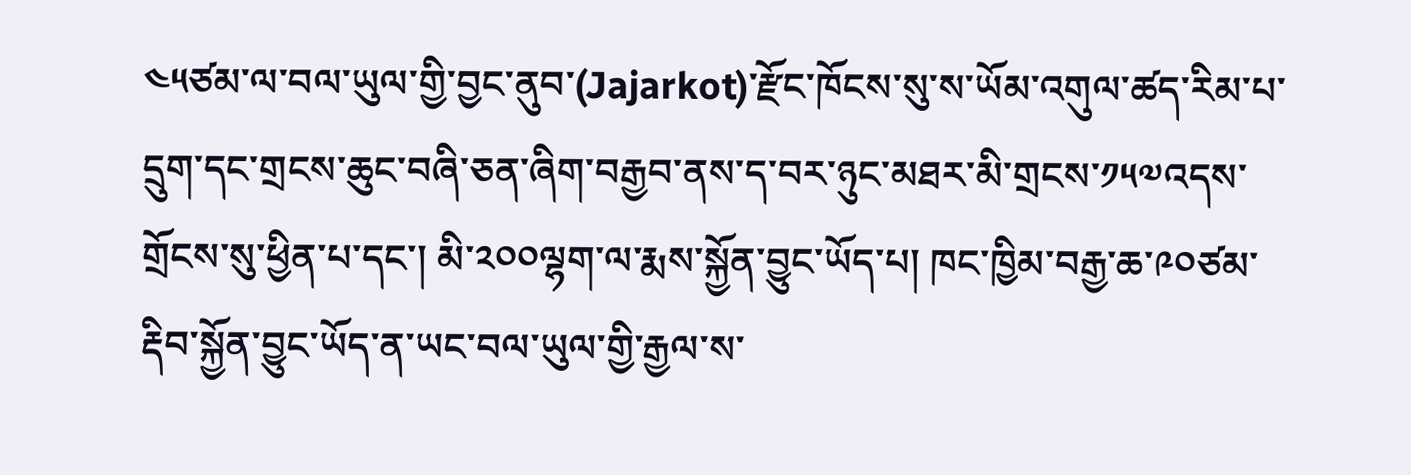༤༥ཙམ་ལ་བལ་ཡུལ་གྱི་བྱང་ནུབ་(Jajarkot)་རྫོང་ཁོངས་སུ་ས་ཡོམ་འགུལ་ཚད་རིམ་པ་དྲུག་དང་གྲངས་ཆུང་བཞི་ཅན་ཞིག་བརྒྱབ་ནས་ད་བར་ཉུང་མཐར་མི་གྲངས་༡༥༧འདས་གྲོངས་སུ་ཕྱིན་པ་དང་། མི་༢༠༠ལྷག་ལ་རྨས་སྐྱོན་བྱུང་ཡོད་པ། ཁང་ཁྱིམ་བརྒྱ་ཆ་༩༠ཙམ་རྡིབ་སྐྱོན་བྱུང་ཡོད་ན་ཡང་བལ་ཡུལ་གྱི་རྒྱལ་ས་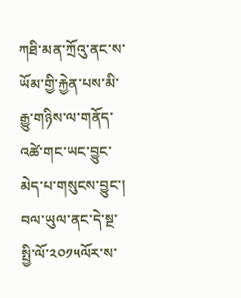ཀཐི་མན་ཀྲོའུ་ནང་ས་ཡོམ་གྱི་རྐྱེན་པས་མི་རྒྱུ་གཉིས་ལ་གནོད་འཚེ་གང་ཡང་བྱུང་མེད་པ་གསུངས་བྱུང་།
བལ་ཡུལ་ནང་དེ་སྔ་སྤྱི་ལོ་༢༠༡༥ལོར་ས་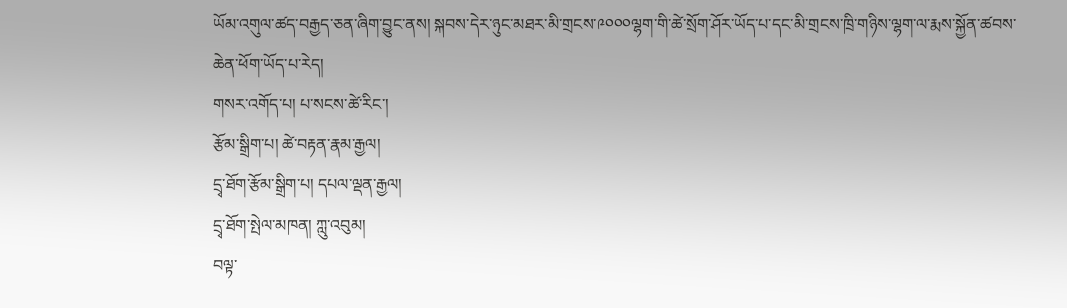ཡོམ་འགུལ་ཚད་བརྒྱད་ཅན་ཞིག་བྱུང་ནས། སྐབས་དེར་ཉུང་མཐར་མི་གྲངས་༩༠༠༠ལྷག་གི་ཚེ་སྲོག་ཤོར་ཡོད་པ་དང་མི་གྲངས་ཁྲི་གཉིས་ལྷག་ལ་རྨས་སྐྱོན་ཚབས་ཆེན་ཕོག་ཡོད་པ་རེད།
གསར་འགོད་པ། པ་སངས་ཚེ་རིང་།
རྩོམ་སྒྲིག་པ། ཚེ་བརྟན་རྣམ་རྒྱལ།
དྲྭ་ཐོག་རྩོམ་སྒྲིག་པ། དཔལ་ལྡན་རྒྱལ།
དྲྭ་ཐོག་སྤེལ་མཁན། ཀླུ་འབུམ།
བལྟ་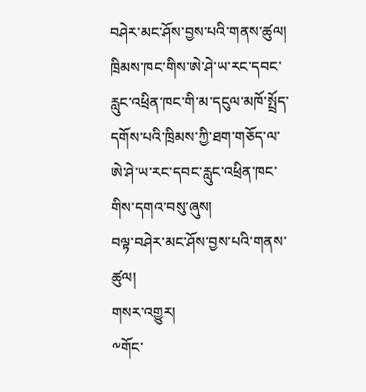བཤེར་མང་ཤོས་བྱས་པའི་གནས་ཚུལ།
ཁྲིམས་ཁང་གིས་ཨེ་ཤེ་ཡ་རང་དབང་རླུང་འཕྲིན་ཁང་གི་མ་དངུལ་མཁོ་སྤྲོད་དགོས་པའི་ཁྲིམས་ཀྱི་ཐག་གཅོད་ལ་ཨེ་ཤེ་ཡ་རང་དབང་རླུང་འཕྲིན་ཁང་གིས་དགའ་བསུ་ཞུས།
བལྟ་བཤེར་མང་ཤོས་བྱས་པའི་གནས་ཚུལ།
གསར་འགྱུར།
༸གོང་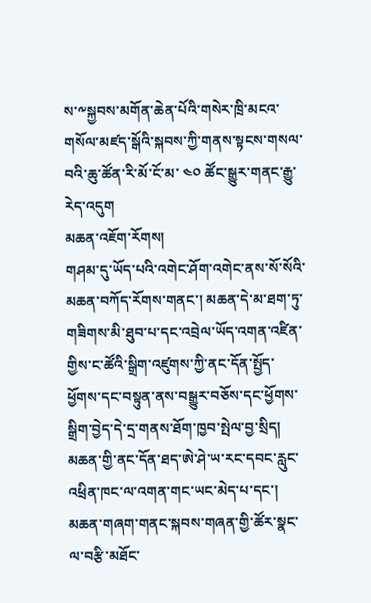ས་༸སྐྱབས་མགོན་ཆེན་པོའི་གསེར་ཁྲི་མངའ་གསོལ་མཛད་སྒོའི་སྐབས་ཀྱི་གནས་སྟངས་གསལ་བའི་ཆུ་ཚོན་རི་མོ་ངོ་མ་ ༤༠ ཚོང་སྒྱུར་གནང་རྒྱུ་རེད་འདུག
མཆན་འཇོག་རོགས།
གཤམ་དུ་ཡོད་པའི་འགེང་ཤོག་འགེང་ནས་སོ་སོའི་མཆན་བཀོད་རོགས་གནང་། མཆན་དེ་མ་ཐག་ཏུ་གཟིགས་མི་ཐུབ་པ་དང་འབྲེལ་ཡོད་འགན་འཛིན་གྱིས་ང་ཚོའི་སྒྲིག་འཛུགས་ཀྱི་ནང་དོན་སྤྱོད་ཕྱོགས་དང་བསྟུན་ནས་བསྒྱུར་བཅོས་དང་ཕྱོགས་སྒྲིག་བྱེད་དེ་དྲ་གནས་ཐོག་ཁྱབ་སྤེལ་བྱ་སྲིད། མཆན་གྱི་ནང་དོན་ཐད་ཨེ་ཤེ་ཡ་རང་དབང་རླུང་འཕྲིན་ཁང་ལ་འགན་གང་ཡང་མེད་པ་དང་། མཆན་གཞག་གནང་སྐབས་གཞན་གྱི་ཚོར་སྣང་ལ་བརྩི་མཐོང་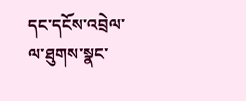དང་དངོས་འབྲེལ་ལ་ཐུགས་སྣང་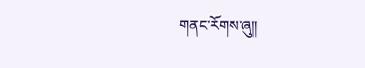གནང་རོགས་ཞུ༎